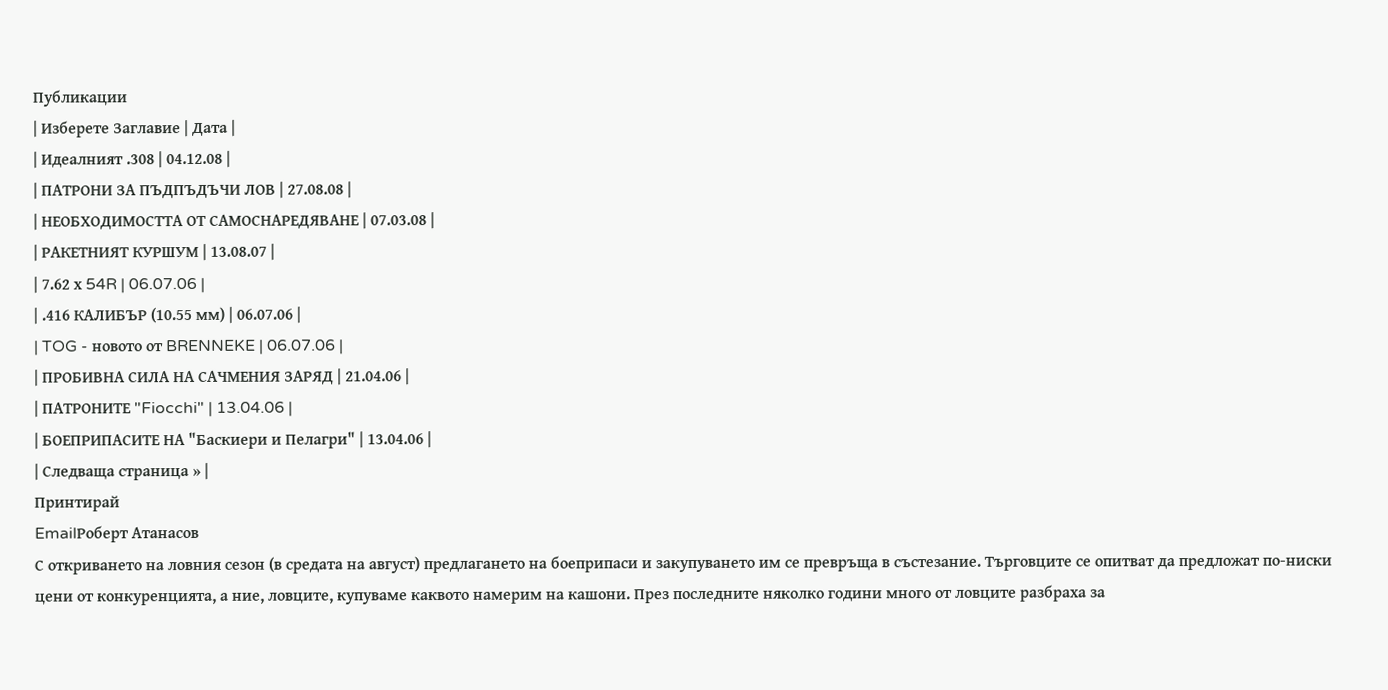Публикации
| Изберете Заглавие | Дата |
| Идеалният .308 | 04.12.08 |
| ПАТРОНИ ЗА ПЪДПЪДЪЧИ ЛОВ | 27.08.08 |
| НЕОБХОДИМОСТТА ОТ САМОСНАРЕДЯВАНЕ | 07.03.08 |
| РАКЕТНИЯТ КУРШУМ | 13.08.07 |
| 7.62 х 54R | 06.07.06 |
| .416 КАЛИБЪР (10.55 мм) | 06.07.06 |
| TOG - новото от BRENNEKE | 06.07.06 |
| ПРОБИВНА СИЛА НА САЧМЕНИЯ ЗАРЯД | 21.04.06 |
| ПАТРОНИТЕ "Fiocchi" | 13.04.06 |
| БОЕПРИПАСИТЕ НА "Баскиери и Пелагри" | 13.04.06 |
| Следваща страница » |
Принтирай
EmailРоберт Атанасов
С откриването на ловния сезон (в средата на август) предлагането на боеприпаси и закупуването им се превръща в състезание. Търговците се опитват да предложат по-ниски цени от конкуренцията, а ние, ловците, купуваме каквото намерим на кашони. През последните няколко години много от ловците разбраха за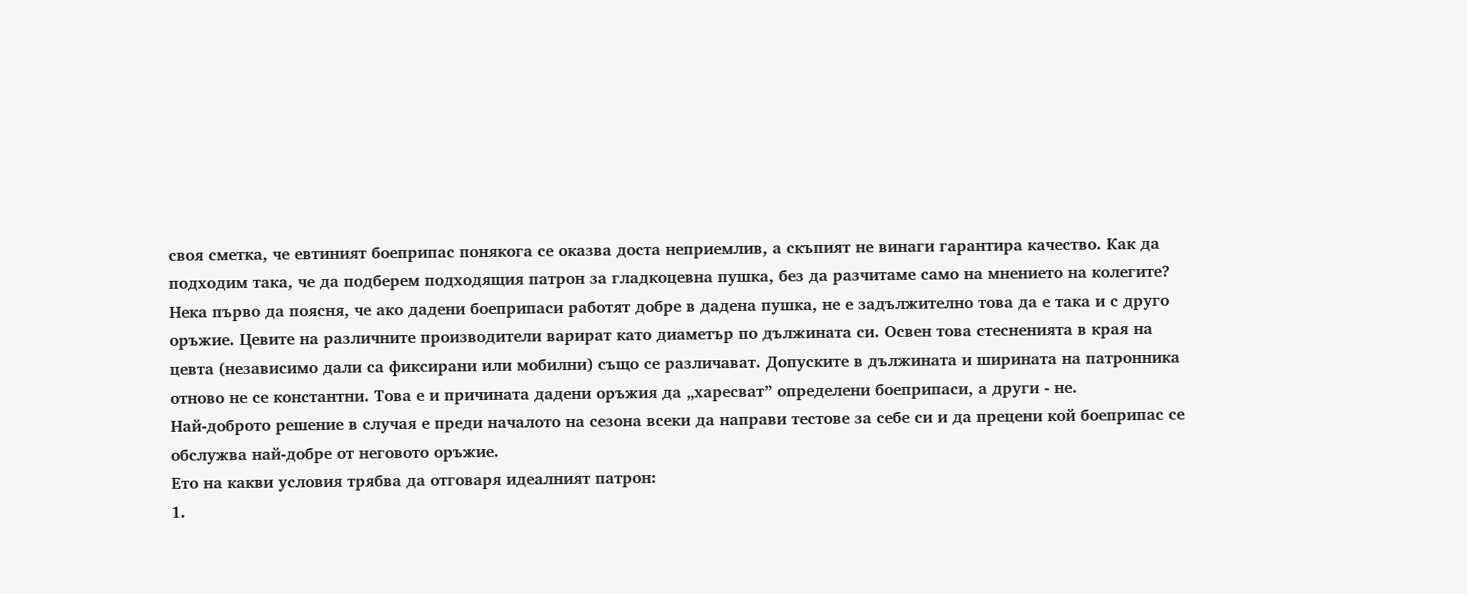своя сметка, че евтиният боеприпас понякога се оказва доста неприемлив, а скъпият не винаги гарантира качество. Как да подходим така, че да подберем подходящия патрон за гладкоцевна пушка, без да разчитаме само на мнението на колегите?
Нека първо да поясня, че ако дадени боеприпаси работят добре в дадена пушка, не е задължително това да е така и с друго оръжие. Цевите на различните производители варират като диаметър по дължината си. Освен това стесненията в края на цевта (независимо дали са фиксирани или мобилни) също се различават. Допуските в дължината и ширината на патронника отново не се константни. Това е и причината дадени оръжия да „харесват” определени боеприпаси, а други - не.
Най-доброто решение в случая е преди началото на сезона всеки да направи тестове за себе си и да прецени кой боеприпас се обслужва най-добре от неговото оръжие.
Ето на какви условия трябва да отговаря идеалният патрон:
1.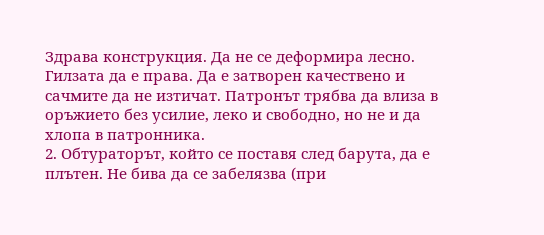Здрава конструкция. Да не се деформира лесно. Гилзата да е права. Да е затворен качествено и сачмите да не изтичат. Патронът трябва да влиза в оръжието без усилие, леко и свободно, но не и да хлопа в патронника.
2. Обтураторът, който се поставя след барута, да е плътен. Не бива да се забелязва (при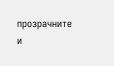прозрачните и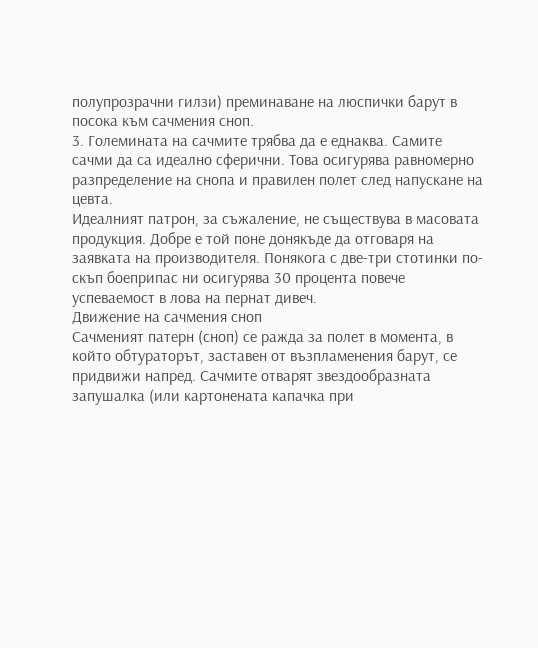полупрозрачни гилзи) преминаване на люспички барут в посока към сачмения сноп.
3. Големината на сачмите трябва да е еднаква. Самите сачми да са идеално сферични. Това осигурява равномерно разпределение на снопа и правилен полет след напускане на цевта.
Идеалният патрон, за съжаление, не съществува в масовата продукция. Добре е той поне донякъде да отговаря на заявката на производителя. Понякога с две-три стотинки по-скъп боеприпас ни осигурява 30 процента повече успеваемост в лова на пернат дивеч.
Движение на сачмения сноп
Сачменият патерн (сноп) се ражда за полет в момента, в който обтураторът, заставен от възпламенения барут, се придвижи напред. Сачмите отварят звездообразната запушалка (или картонената капачка при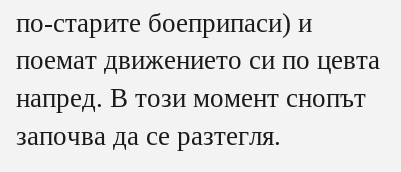по-старите боеприпаси) и поемат движението си по цевта напред. В този момент снопът започва да се разтегля.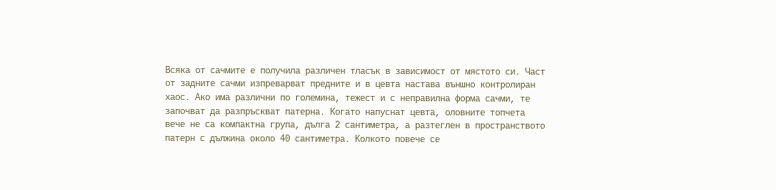Всяка от сачмите е получила различен тласък в зависимост от мястото си. Част от задните сачми изпреварват предните и в цевта настава външно контролиран хаос. Ако има различни по големина, тежест и с неправилна форма сачми, те започват да разпръскват патерна. Когато напуснат цевта, оловните топчета вече не са компактна група, дълга 2 сантиметра, а разтеглен в пространството патерн с дължина около 40 сантиметра. Колкото повече се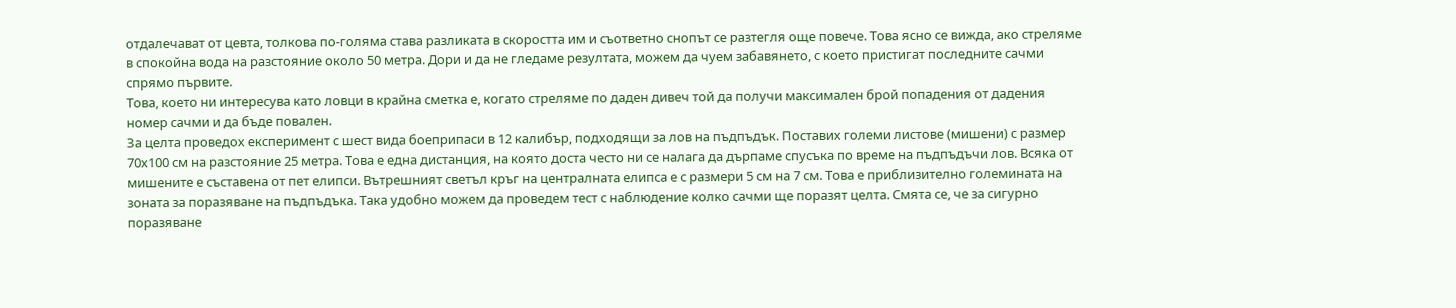отдалечават от цевта, толкова по-голяма става разликата в скоростта им и съответно снопът се разтегля още повече. Това ясно се вижда, ако стреляме в спокойна вода на разстояние около 50 метра. Дори и да не гледаме резултата, можем да чуем забавянето, с което пристигат последните сачми спрямо първите.
Това, което ни интересува като ловци в крайна сметка е, когато стреляме по даден дивеч той да получи максимален брой попадения от дадения номер сачми и да бъде повален.
За целта проведох експеримент с шест вида боеприпаси в 12 калибър, подходящи за лов на пъдпъдък. Поставих големи листове (мишени) с размер 70х100 см на разстояние 25 метра. Това е една дистанция, на която доста често ни се налага да дърпаме спусъка по време на пъдпъдъчи лов. Всяка от мишените е съставена от пет елипси. Вътрешният светъл кръг на централната елипса е с размери 5 см на 7 см. Това е приблизително големината на зоната за поразяване на пъдпъдъка. Така удобно можем да проведем тест с наблюдение колко сачми ще поразят целта. Смята се, че за сигурно поразяване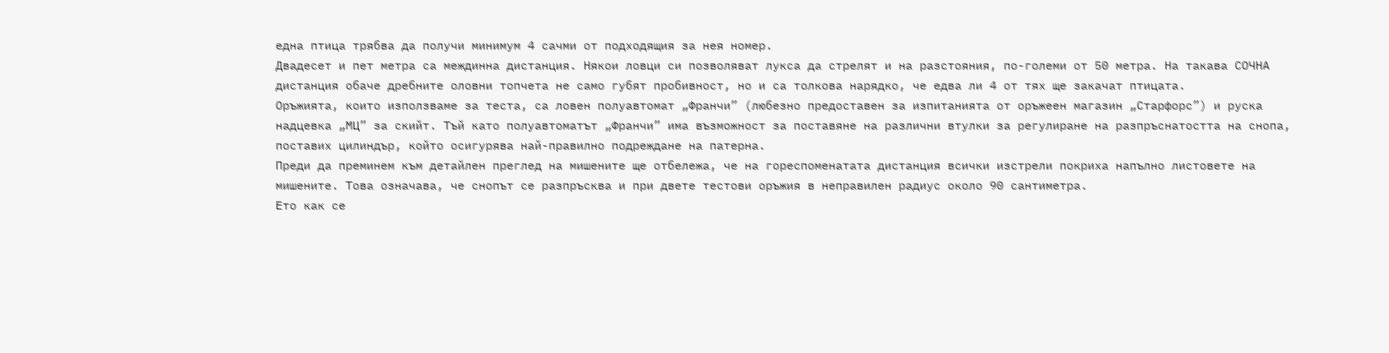една птица трябва да получи минимум 4 сачми от подходящия за нея номер.
Двадесет и пет метра са междинна дистанция. Някои ловци си позволяват лукса да стрелят и на разстояния, по-големи от 50 метра. На такава СОЧНА дистанция обаче дребните оловни топчета не само губят пробивност, но и са толкова нарядко, че едва ли 4 от тях ще закачат птицата.
Оръжията, които използваме за теста, са ловен полуавтомат „Франчи” (любезно предоставен за изпитанията от оръжеен магазин „Старфорс”) и руска надцевка „МЦ” за скийт. Тъй като полуавтоматът „Франчи” има възможност за поставяне на различни втулки за регулиране на разпръснатостта на снопа, поставих цилиндър, който осигурява най-правилно подреждане на патерна.
Преди да преминем към детайлен преглед на мишените ще отбележа, че на гореспоменатата дистанция всички изстрели покриха напълно листовете на мишените. Това означава, че снопът се разпръсква и при двете тестови оръжия в неправилен радиус около 90 сантиметра.
Ето как се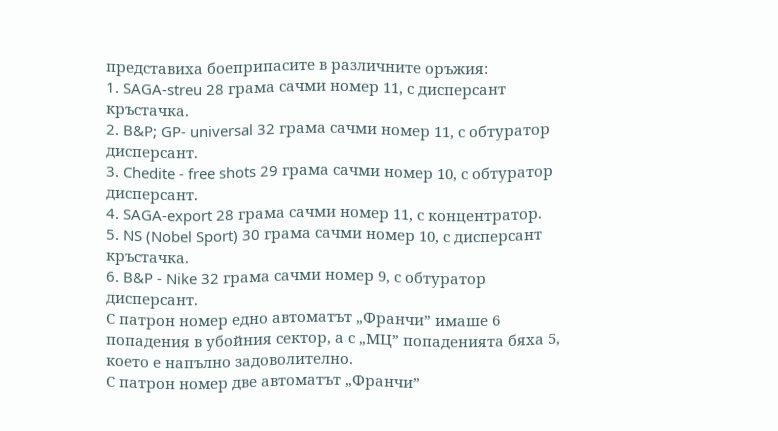представиха боеприпасите в различните оръжия:
1. SAGA-streu 28 грама сачми номер 11, с дисперсант кръстачка.
2. B&P; GP- universal 32 грама сачми номер 11, с обтуратор дисперсант.
3. Chedite - free shots 29 грама сачми номер 10, с обтуратор дисперсант.
4. SAGA-export 28 грама сачми номер 11, с концентратор.
5. NS (Nobel Sport) 30 грама сачми номер 10, с дисперсант кръстачка.
6. B&P - Nike 32 грама сачми номер 9, с обтуратор дисперсант.
С патрон номер едно автоматът „Франчи” имаше 6 попадения в убойния сектор, а с „МЦ” попаденията бяха 5, което е напълно задоволително.
С патрон номер две автоматът „Франчи”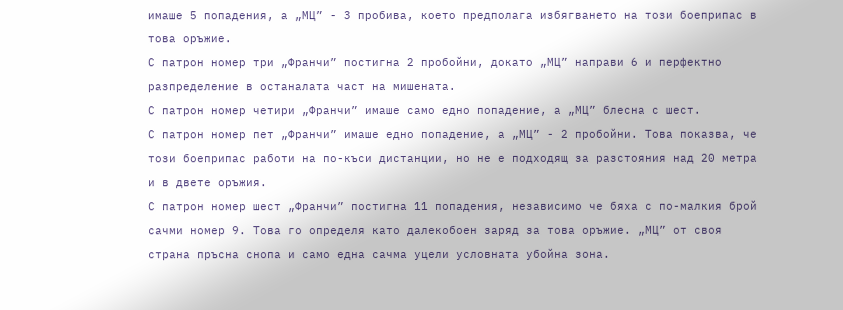имаше 5 попадения, а „МЦ” - 3 пробива, което предполага избягването на този боеприпас в това оръжие.
С патрон номер три „Франчи” постигна 2 пробойни, докато „МЦ” направи 6 и перфектно разпределение в останалата част на мишената.
С патрон номер четири „Франчи” имаше само едно попадение, а „МЦ” блесна с шест.
С патрон номер пет „Франчи” имаше едно попадение, а „МЦ” - 2 пробойни. Това показва, че този боеприпас работи на по-къси дистанции, но не е подходящ за разстояния над 20 метра и в двете оръжия.
С патрон номер шест „Франчи” постигна 11 попадения, независимо че бяха с по-малкия брой сачми номер 9. Това го определя като далекобоен заряд за това оръжие. „МЦ” от своя страна пръсна снопа и само една сачма уцели условната убойна зона.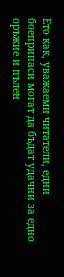Ето как, уважаеми читатели, едни боеприпаси могат да бъдат удачни за едно оръжие и пълен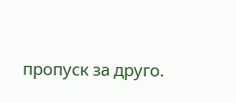пропуск за друго.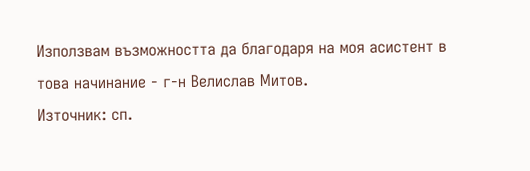Използвам възможността да благодаря на моя асистент в това начинание - г-н Велислав Митов.
Източник: сп.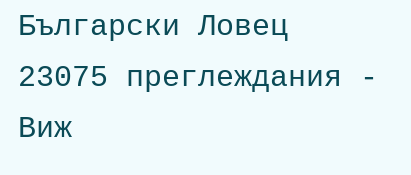Български Ловец
23075 преглеждания - Виж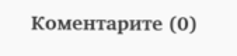Коментарите (0)